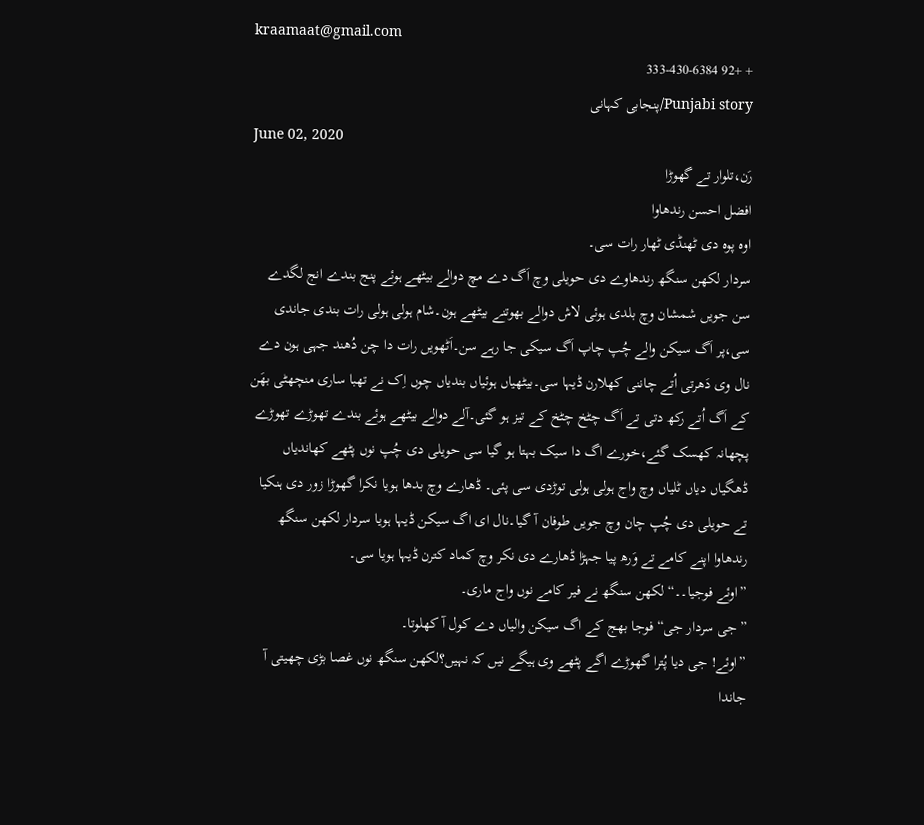kraamaat@gmail.com
+ +92 333-430-6384
Punjabi story/پنجابی کہانی
June 02, 2020
رَن،تلوار تے گھوڑا
افضل احسن رندھاوا
اوہ پوہ دی ٹھنڈی ٹھار رات سی۔
سردار لکھن سنگھ رندھاوے دی حویلی وچ اَگ دے مچ دوالے بیٹھے ہوئے پنج بندے انج لگدے سن جویں شمشان وچ بلدی ہوئی لاش دوالے بھوتنے بیٹھے ہون۔شام ہولی ہولی رات بندی جاندی سی،پر اَگ سیکن والے چُپ چاپ اَگ سیکی جا رہے سن۔اَٹھویں رات دا چن دُھند جہی ہون دے نال وی دَھرتی اُتے چاننی کھلارن ڈیہا سی۔بیٹھیاں ہوئیاں بندیاں چوں اِک نے تھبا ساری منچھٹی بھَن کے اَگ اُتے رکھ دتی تے اَگ چٹخ چٹخ کے تیز ہو گئی۔آلے دوالے بیٹھے ہوئے بندے تھوڑے تھوڑے پچھانہ کھسک گئے،خورے اگ دا سیک بہتا ہو گیا سی حویلی دی چُپ نوں پٹھے کھاندیاں ڈھگیاں دیاں ٹلیاں وچ واج ہولی ہولی توڑدی سی پئی۔ ڈھارے وچ بدھا ہویا نکرا گھوڑا زور دی ہنکیا تے حویلی دی چُپ چان وچ جویں طوفان آ گیا۔نال ای اگ سیکن ڈیہا ہویا سردار لکھن سنگھ رندھاوا اپنے کامے تے وَرھ پیا جہڑا ڈھارے دی نکر وچ کماد کترن ڈیہا ہویا سی۔
”اوئے فوجیا۔۔“ لکھن سنگھ نے فیر کامے نوں واج ماری۔
”جی سردار جی“ فوجا بھج کے اگ سیکن والیاں دے کول آ کھلوتا۔
”اوئے! جی دیا پُترا گھوڑے اگے پٹھے وی ہیگے نیں کہ نہیں؟لکھن سنگھ نوں غصا بڑی چھیتی آ جاندا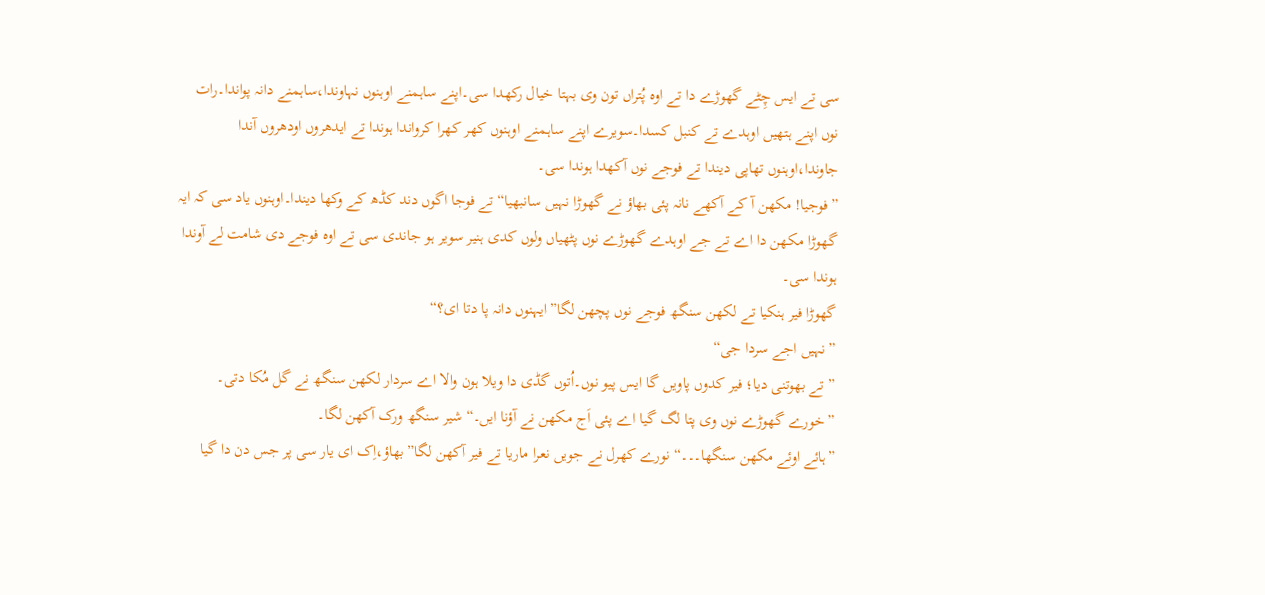سی تے ایس چِٹے گھوڑے دا تے اوہ پُتراں تون وی بہتا خیال رکھدا سی۔اپنے ساہمنے اوہنوں نہاوندا،ساہمنے دانہ پواندا۔رات نوں اپنے ہتھیں اوہدے تے کنبل کسدا۔سویرے اپنے ساہمنے اوہنوں کھر کھرا کرواندا ہوندا تے ایدھروں اودھروں آندا جاوندا،اوہنوں تھاپی دیندا تے فوجے نوں آکھدا ہوندا سی۔
”فوجیا! مکھن آ کے آکھے نانہ پئی بھاؤ نے گھوڑا نہیں سانبھیا“ تے فوجا اگوں دند کڈھ کے وکھا دیندا۔اوہنوں یاد سی کہ ایہ گھوڑا مکھن دا اے تے جے اوہدے گھوڑے نوں پٹھیاں ولوں کدی ہنیر سویر ہو جاندی سی تے اوہ فوجے دی شامت لے آوندا ہوندا سی۔
گھوڑا فیر ہنکیا تے لکھن سنگھ فوجے نوں پچھن لگا”ایہنوں دانہ پا دتا ای؟“
”نہیں اجے سردا جی“
”تے بھوتنی دیا؛ فیر کدوں پاویں گا ایس پیو نوں۔اُتوں گڈی دا ویلا ہون والا اے سردار لکھن سنگھ نے گل مُکا دتی۔
”خورے گھوڑے نوں وی پتا لگ گیا اے پئی اَج مکھن نے آؤنا ایں۔“ شیر سنگھ ورک آکھن لگا۔
”ہائے اوئے مکھن سنگھا۔۔۔“ نورے کھرل نے جویں نعرا ماریا تے فیر آکھن لگا”بھاؤ،اِک ای یار سی پر جس دن دا گیا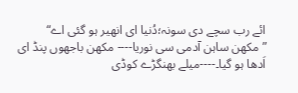ائے رب سچے دی سونہ؛دُنیا ای انھیر ہو گئی اے“
”مکھن ساہن آدمی سی نوریا---- مکھن باجھوں پنڈ ای اَدھا ہو گیا۔----میلے بھنگڑے کوڈی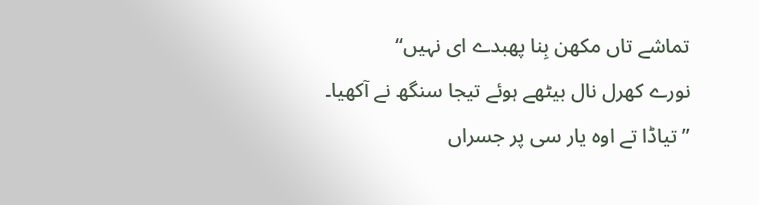تماشے تاں مکھن بِنا پھبدے ای نہیں“
نورے کھرل نال بیٹھے ہوئے تیجا سنگھ نے آکھیا۔
”تیاڈا تے اوہ یار سی پر جسراں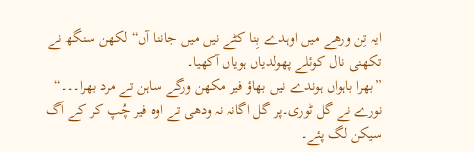ایہ تِن ورھے میں اوہدے بِنا کٹے نیں میں جاننا آں“ لکھن سنگھ نے تکھنی نال کوئلے پھولدیاں ہویاں آکھیا۔
”بھرا باہواں ہوندے نیں بھاؤ فیر مکھن ورگے ساہن تے مرد بھرا۔۔۔“ نورے نے گل ٹوری۔پر گل اگانہ نہ ودھی تے اوہ فیر چُپ کر کے اَگ سیکن لگ پئے۔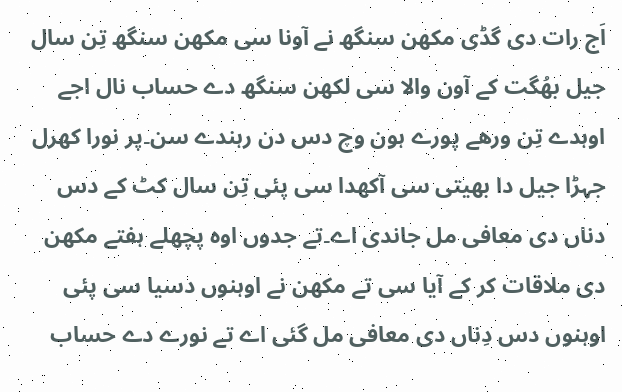اَج رات دی گڈی مکھن سنگھ نے آونا سی مکھن سنگھ تِن سال جیل بھُگت کے آون والا سی لکھن سنگھ دے حساب نال اجے اوہدے تِن ورھے پورے ہون وچ دس دن رہندے سن۔پر نورا کھرل جہڑا جیل دا بھیتی سی آکھدا سی پئی تِن سال کٹ کے دس دناں دی معافی مل جاندی اے۔تے جدوں اوہ پچھلے ہفتے مکھن دی ملاقات کر کے آیا سی تے مکھن نے اوہنوں دسیا سی پئی اوہنوں دس دِناں دی معافی مل گئی اے تے نورے دے حساب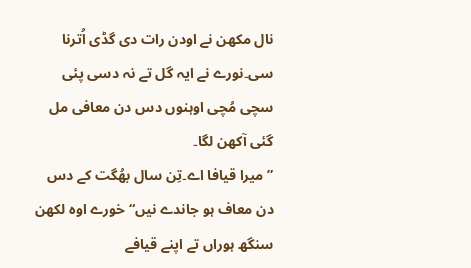نال مکھن نے اودن رات دی گڈی اُترنا سی۔نورے نے ایہ گل تے نہ دسی پئی سچی مُچی اوہنوں دس دن معافی مل گئی آکھن لگا۔
”میرا قیافا اے۔تِن سال بھُگت کے دس دن معاف ہو جاندے نیں“ خورے اوہ لکھن سنگھ ہوراں تے اپنے قیافے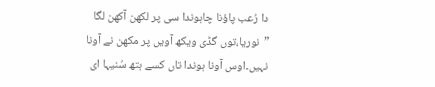دا رُعب پاؤنا چاہوندا سی پر لکھن آکھن لگا
”نوریا،توں گڈی ویکھ آویں پر مکھن نے آونا نہیں۔اوس آونا ہوندا تاں کسے ہتھ سُنیہا ای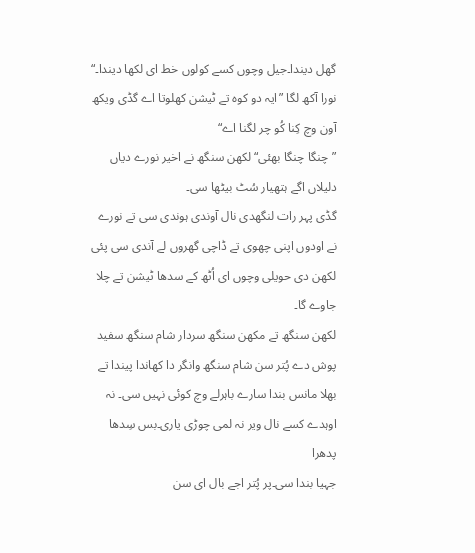گھل دیندا۔جیل وچوں کسے کولوں خط ای لکھا دیندا۔“
نورا آکھ لگا ”ایہ دو کوہ تے ٹیشن کھلوتا اے گڈی ویکھ آون وچ کِنا کُو چر لگنا اے“
”چنگا چنگا بھئی“ لکھن سنگھ نے اخیر نورے دیاں دلیلاں اگے ہتھیار سُٹ بیٹھا سی۔
گڈی پہر رات لنگھدی نال آوندی ہوندی سی تے نورے نے اودوں اپنی چھوی تے ڈاچی گھروں لے آندی سی پئی لکھن دی حویلی وچوں ای اُٹھ کے سدھا ٹیشن تے چلا جاوے گا۔
لکھن سنگھ تے مکھن سنگھ سردار شام سنگھ سفید پوش دے پُتر سن شام سنگھ وانگر دا کھاندا پیندا تے بھلا مانس بندا سارے باہرلے وچ کوئی نہیں سی۔ نہ اوہدے کسے نال ویر نہ لمی چوڑی یاری۔بس سِدھا پدھرا
جہیا بندا سی۔پر پُتر اجے بال ای سن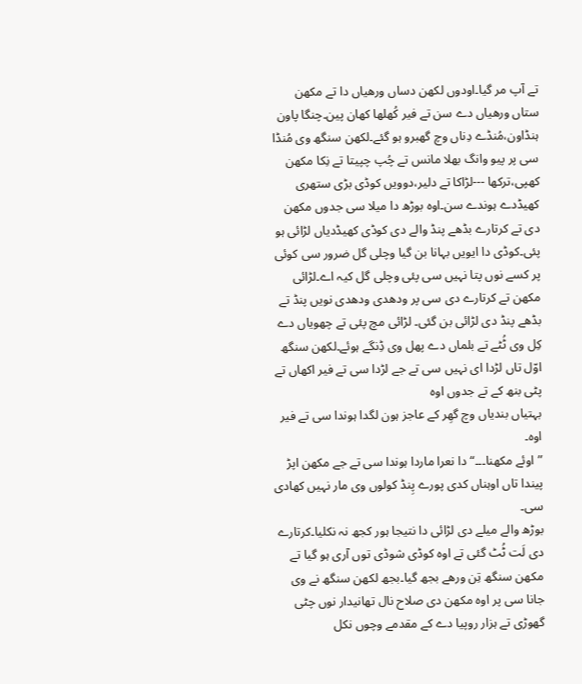تے آپ مر گیا۔اودوں لکھن دساں ورھیاں دا تے مکھن ستاں ورھیاں دے سن تے فیر کُھلھا کھان پین۔چنگا پاون ہنڈاون،مُنڈے دِناں وچ گھبرو ہو گئے۔لکھن سنگھ وی مُنڈا سی پر پیو وانگ بھلا مانس تے چُپ چپیتا تے نِکا مکھن کھپی،ترکھا ---لڑاکا تے دلیر،دوویں کوڈی بڑی ستھری کھیڈدے ہوندے سن۔اوہ بوڑھ دا میلا سی جدوں مکھن دی تے کرتارے بڈھے پنڈ والے دی کوڈی کھیڈدیاں لڑائی ہو پئی۔کوڈی دا ایویں بہانا بن گیا وچلی گل ضرور سی کوئی پر کسے نوں پتا نہیں سی پئی وچلی گل کیہ اے۔لڑائی مکھن تے کرتارے دی سی پر ودھدی ودھدی نویں پنڈ تے بڈھے پنڈ دی لڑائی بن گئی۔ لڑائی مچ پئی تے چھویاں دے کِل وی ٹُٹے تے بلماں دے پھل وی ڈِنگے ہوئے۔لکھن سنگھ اوّل تاں لڑدا ای نہیں سی تے جے لڑدا سی تے فیر اکھاں تے پٹی بنھ کے تے جدوں اوہ
بہتیاں بندیاں وچ گھِر کے عاجز ہون لگدا ہوندا سی تے فیر اوہ۔
”اوئے مکھنا۔۔۔“ دا نعرا ماردا ہوندا سی تے جے مکھن اپڑ پیندا تاں اوہناں کدی پورے پِنڈ کولوں وی مار نہیں کھادی سی۔
بوڑھ والے میلے دی لڑائی دا نتیجا ہور کجھ نہ نکلیا۔کرتارے دی لَت ٹُٹ گئی تے اوہ کوڈی شوڈی توں آری ہو گیا تے مکھن سنگھ تِن ورھے بجھ گیا۔بجھ لکھن سنگھ نے وی جانا سی پر اوہ مکھن دی صلاح نال تھانیدار نوں چٹی گھوڑی تے ہزار روپیا دے کے مقدمے وچوں نکل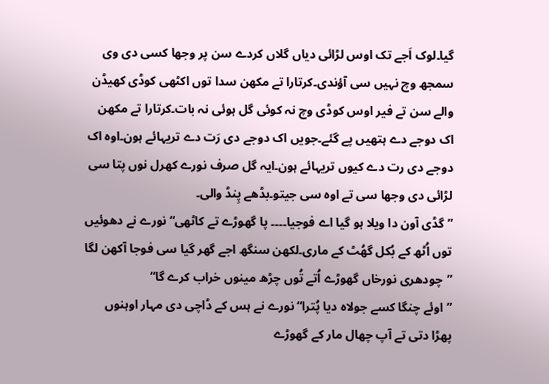گیا۔لوک اَجے تک اوس لڑائی دیاں گلاں کردے سن پر وجھا کسی دی وی سمجھ وچ نہیں سی آؤندی۔کرتارا تے مکھن سدا توں اکٹھی کوڈی کھیڈن والے سن تے فیر اوس کوڈی وچ نہ کوئی گل ہوئی نہ بات۔کرتارا تے مکھن اک دوجے دے ہتھیں پے گئے۔جویں اک دوجے دی رَت دے تریہائے ہون۔اوہ اک دوجے دی رت دے کیوں تریہائے ہون۔ایہ گل صرف نورے کھرل نوں پتا سی لڑائی دی وجھا سی تے اوہ سی جیتو۔بڈھے پِنڈ والی۔
”گڈی آون دا ویلا ہو گیا اے فوجیا۔۔۔۔ پا گھوڑے تے کاٹھی“ نورے نے دھوئیں توں اُٹھ کے بُکل گھُٹ کے ماری۔لکھن سنگھ اجے گھر گیا سی فوجا آکھن لگا ”چودھری نورخاں گھوڑے اُتے تُوں چڑھ مینوں خراب کرے گا“
”اوئے چنگا کسے جولاہ دیا پُترا“ نورے نے ہس کے ڈاچی دی مہار اوہنوں پھڑا دتی تے آپ چھال مار کے گھوڑے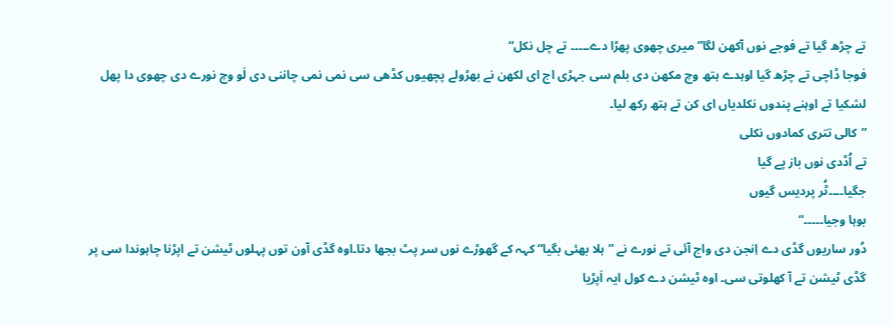تے چڑھ گیا تے فوجے نوں آکھن لگا”میری چھوی پھڑا دے۔۔۔۔۔ تے چل نکل“
فوجا ڈاچی تے چڑھ گیا اوہدے ہتھ وچ مکھن دی بلم سی جہڑی اج ای لکھن نے بھڑولے پچھیوں کڈھی سی نمی نمی چاننی دی لَو وچ نورے دی چھوی دا پھل لشکیا تے اوہنے پندوں نکلدیاں ای کن تے ہتھ رکھ لیا۔
”کالی تتری کمادوں نکلی
تے اُڈدی نوں باز پے گیا
جگیا۔۔۔۔ٹُر پردیس گیوں
بوہا وجیا۔۔۔۔۔“
دُور ساریوں گڈی دے اِنجن دی واج آئی تے نورے نے ”ہلا بھئی بگیا“ کہہ کے گھوڑے نوں سر پٹ بجھا دتا۔اوہ گڈی آون توں پہلوں ٹیشن تے اپڑنا چاہوندا سی پر گڈی ٹیشن تے آ کھلوتی سی۔ اوہ ٹیشن دے کول ایہ اَپڑیا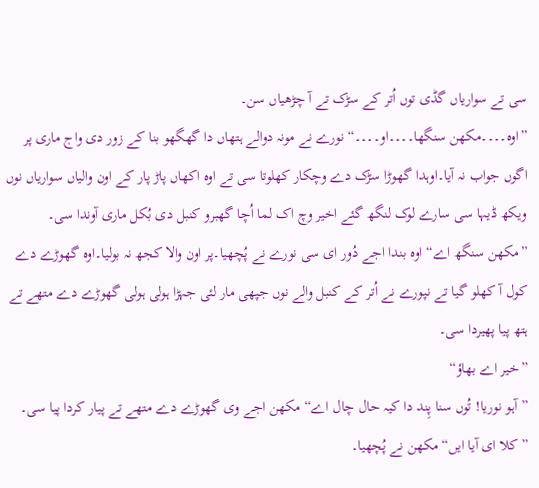سی تے سواریاں گڈی توں اُتر کے سڑک تے آ چڑھیاں سن۔
”اوہ۔۔۔۔مکھن سنگھا۔۔۔۔او۔۔۔۔“ نورے نے مونہ دوالے ہتھاں دا گھگھو بنا کے زور دی واج ماری پر اگوں جواب نہ آیا۔اوہدا گھوڑا سڑک دے وچکار کھلوتا سی تے اوہ اکھاں پاڑ پار کے اون والیاں سواریاں نوں ویکھ ڈیہا سی سارے لوک لنگھ گئے اخیر وچ اک لما اُچا گھبرو کنبل دی بُکل ماری آوندا سی۔
”مکھن سنگھ اے“ اوہ بندا اجے دُور ای سی نورے نے پُچھیا۔پر اون والا کجھ نہ بولیا۔اوہ گھوڑے دے کول آ کھلو گیا تے نپورے نے اُتر کے کنبل والے نوں جپھی مار لئی جہڑا ہولی ہولی گھوڑے دے متھے تے ہتھ پیا پھیردا سی۔
”خیر اے بھاؤ“
”آہو نوریا! تُوں سنا پِند دا کیہ حال چال اے“ مکھن اجے وی گھوڑے دے متھے تے پیار کردا پیا سی۔
”کلا ای آیا ایں“ مکھن نے پُچھیا۔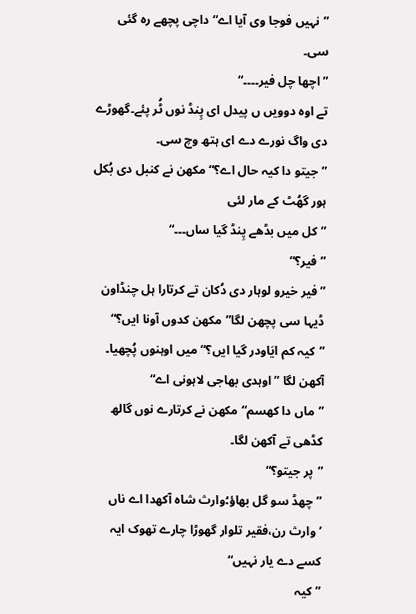”نہیں فوجا وی آیا اے“ داچی پچھے رہ گئی سی۔
”اچھا چل فیر۔۔۔۔“
تے اوہ دوویں ں پیدل ای پِنڈ نوں ٹُر پئے۔گھوڑے دی واگ نورے دے ای ہتھ وچ سی۔
”جیتو دا کیہ حال اے؟“ مکھن نے کنبل دی بُکل ہور گھُٹ کے مار لئی
”کل میں بڈھے پِنڈ گیا ساں۔۔۔“
”فیر؟“
”فیر خیرو لوہار دی دُکان تے کرتارا ہل چنڈاون ڈیہا سی پچھن لگا”مکھن کدوں آونا ایں؟“
”کیہ کم ایَاودر گیا ایں؟“ میں اوہنوں پُچھیا۔
آکھن لگا ”اوہدی بھاجی لاہونی اے“
”ماں دا کھسم“ مکھن نے کرتارے نوں گالھ کڈھی تے آکھن لگا۔
”پر جیتو؟“
”چھڈ سو گل بھاؤ؛وارث شاہ آکھدا اے ناں ’وارث رن،فقیر تلوار گھوڑا چارے تھوک ایہ کسے دے یار نہیں“
”کیہ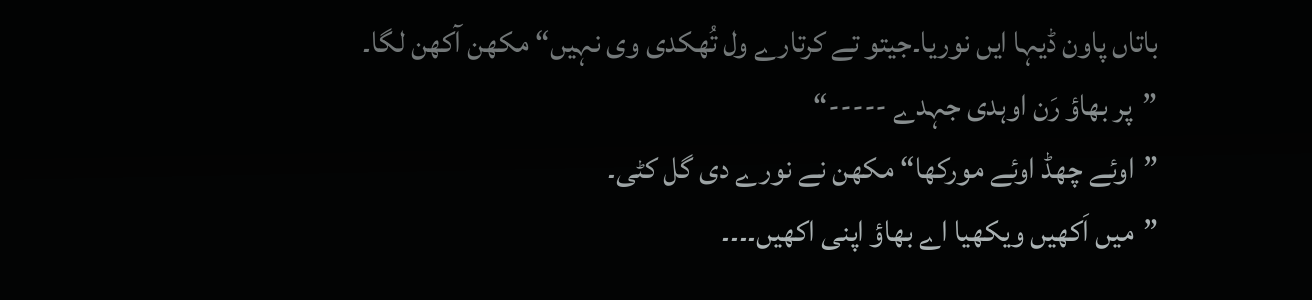باتاں پاون ڈیہا ایں نوریا۔جیتو تے کرتارے ول تُھکدی وی نہیں“ مکھن آکھن لگا۔
”پر بھاؤ رَن اوہدی جہدے -----“
”اوئے چھڈ اوئے مورکھا“ مکھن نے نورے دی گل کٹی۔
”میں اَکھیں ویکھیا اے بھاؤ اپنی اکھیں۔۔۔۔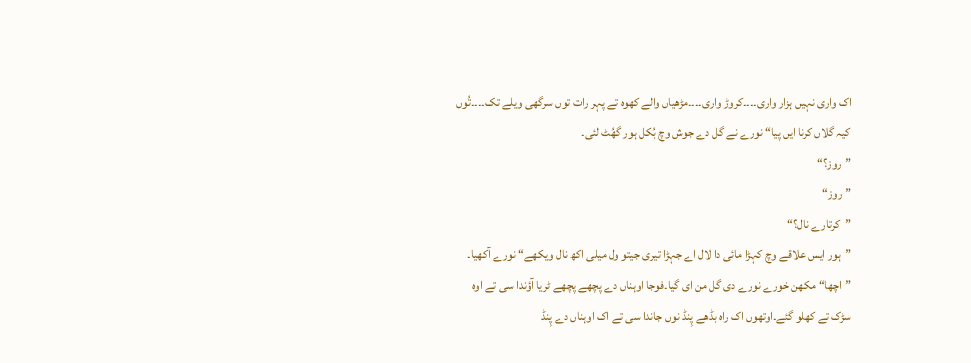اک واری نہیں ہزار واری۔۔۔۔کروڑ واری۔۔۔۔مڑھیاں والے کھوہ تے پہر رات توں سرگھی ویلے تک۔۔۔۔تُوں کیہ گلاں کرنا ایں پیا“ نورے نے گل دے جوش وچ بُکل ہور گھُٹ لئی۔
”روز؟“
”روز“
”کرتارے نال؟“
”ہور ایس علاقے وچ کہڑا مائی دا لال اے جہڑا تیری جیتو ول میلی اکھ نال ویکھے“ نورے آکھیا۔
”اچھا“ مکھن خورے نورے دی گل من ای گیا۔فوجا اوہناں دے پچھے پچھے ٹریا آؤندا سی تے اوہ سڑک تے کھلو گئے۔اوتھوں اک راہ بڈھے پِنڈ نوں جاندا سی تے اک اوہناں دے پِنڈ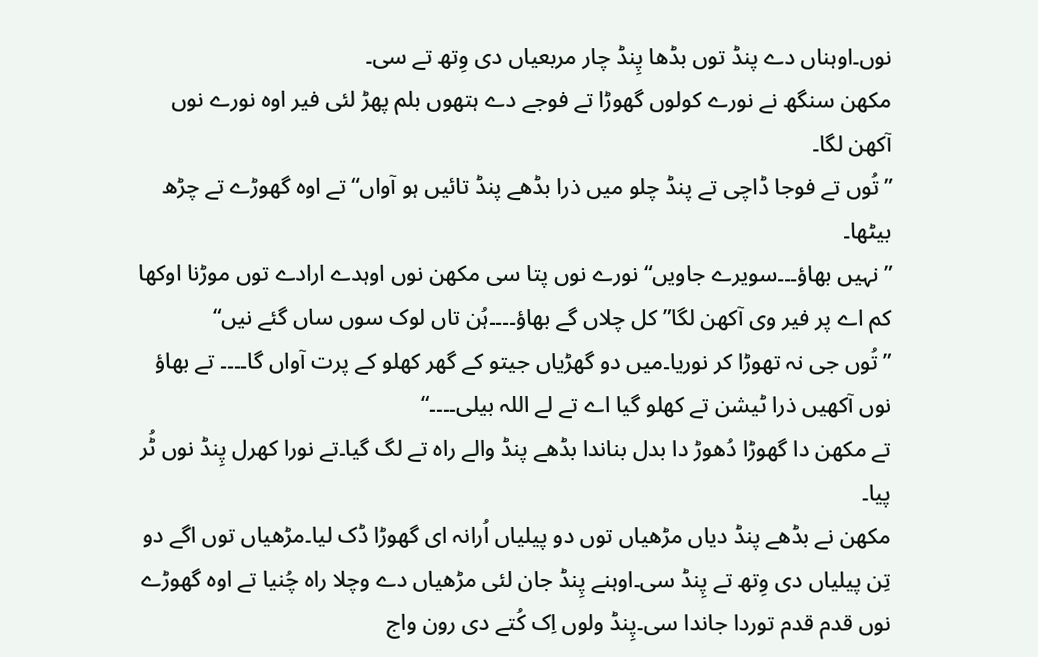نوں۔اوہناں دے پنڈ توں بڈھا پِنڈ چار مربعیاں دی وِتھ تے سی۔
مکھن سنگھ نے نورے کولوں گھوڑا تے فوجے دے ہتھوں بلم پھڑ لئی فیر اوہ نورے نوں آکھن لگا۔
”تُوں تے فوجا ڈاچی تے پنڈ چلو میں ذرا بڈھے پنڈ تائیں ہو آواں“ تے اوہ گھوڑے تے چڑھ بیٹھا۔
”نہیں بھاؤ۔۔۔سویرے جاویں“ نورے نوں پتا سی مکھن نوں اوہدے ارادے توں موڑنا اوکھا کم اے پر فیر وی آکھن لگا”کل چلاں گے بھاؤ۔۔۔۔ہُن تاں لوک سوں ساں گئے نیں“
”تُوں جی نہ تھوڑا کر نوریا۔میں دو گھڑیاں جیتو کے گھر کھلو کے پرت آواں گا۔۔۔۔ تے بھاؤ نوں آکھیں ذرا ٹیشن تے کھلو گیا اے تے لے اللہ بیلی۔۔۔۔“
تے مکھن دا گھوڑا دُھوڑ دا بدل بناندا بڈھے پنڈ والے راہ تے لگ گیا۔تے نورا کھرل پِنڈ نوں ٹُر پیا۔
مکھن نے بڈھے پنڈ دیاں مڑھیاں توں دو پیلیاں اُرانہ ای گھوڑا ڈک لیا۔مڑھیاں توں اگے دو تِن پیلیاں دی وِتھ تے پِنڈ سی۔اوہنے پِنڈ جان لئی مڑھیاں دے وچلا راہ چُنیا تے اوہ گھوڑے نوں قدم قدم توردا جاندا سی۔پِنڈ ولوں اِک کُتے دی رون واج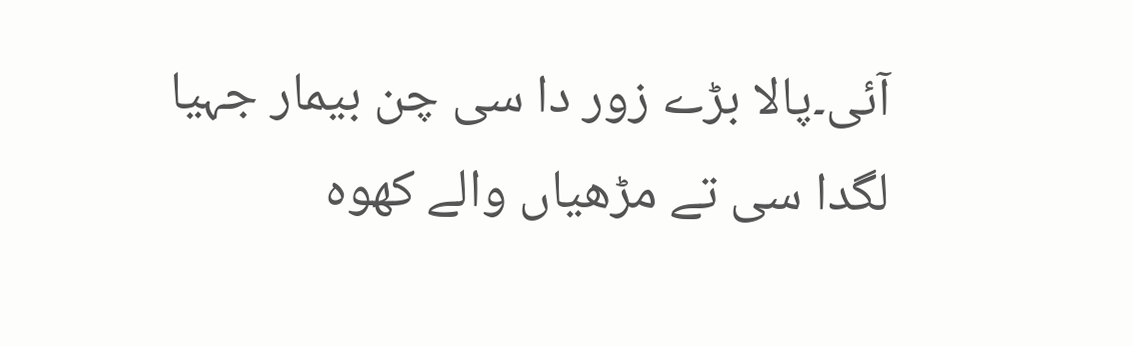آئی۔پالا بڑے زور دا سی چن بیمار جہیا لگدا سی تے مڑھیاں والے کھوہ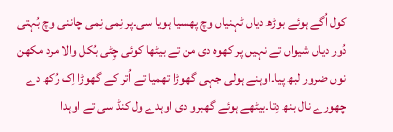کول اُگے ہوئے بوڑھ دیاں ٹہنیاں وچ پھسیا ہویا سی۔پر نِمی نِمی چاننی وچ بُہتی دُور دیاں شیواں تے نہیں پر کھوہ دی من تے بیٹھا کوئی چِٹی بُکل والا مرد مکھن نوں ضرور لبھ پیا۔اوہنے ہولی جہی گھوڑا تھمیا تے اُتر کے گھوڑا اِک رُکھ دے چھورے نال بنھ دِتا۔بیٹھے ہوئے گھبرو دی اوہدے ول کنڈ سی تے اوہدا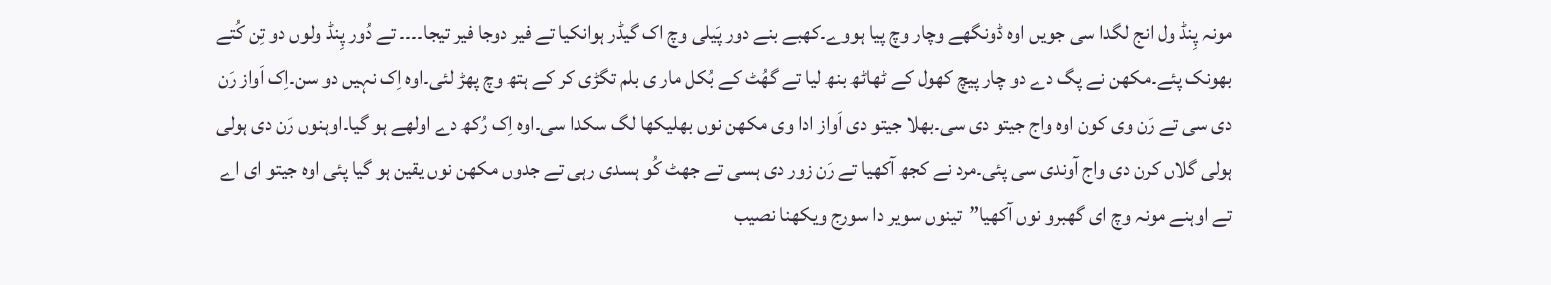مونہ پِنڈ ول انج لگدا سی جویں اوہ ڈونگھے وچار وچ پیا ہووے۔کھبے بنے دور پَیلی وچ اک گیڈر ہوانکیا تے فیر دوجا فیر تیجا۔۔۔۔ تے دُور پِنڈ ولوں دو تِن کُتے بھونک پئے۔مکھن نے پگ دے دو چار پیچ کھول کے ٹھاٹھ بنھ لیا تے گھُٹ کے بُکل مار ی بلم تگڑی کر کے ہتھ وچ پھڑ لئی۔اوہ اِک نہیں دو سن۔اِک اَواز رَن دی سی تے رَن وی کون اوہ واج جیتو دی سی۔بھلا جیتو دی اَواز ادا وی مکھن نوں بھلیکھا لگ سکدا سی۔اوہ اِک رُکھ دے اولھے ہو گیا۔اوہنوں رَن دی ہولی ہولی گلاں کرن دی واج آوندی سی پئی۔مرد نے کجھ آکھیا تے رَن زور دی ہسی تے جھٹ کُو ہسدی رہی تے جدوں مکھن نوں یقین ہو گیا پئی اوہ جیتو ای اے تے اوہنے مونہ وچ ای گھبرو نوں آکھیا”تینوں سویر دا سورج ویکھنا نصیب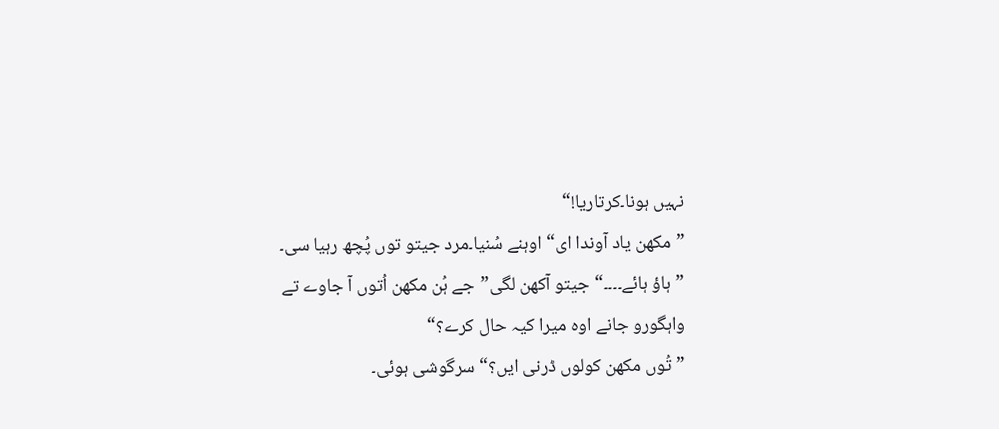نہیں ہونا۔کرتاریا!“
”مکھن یاد آوندا ای“ اوہنے سُنیا۔مرد جیتو توں پُچھ رہیا سی۔
”ہاؤ ہائے۔۔۔۔“جیتو آکھن لگی”جے ہُن مکھن اُتوں آ جاوے تے واہگورو جانے اوہ میرا کیہ حال کرے؟“
”تُوں مکھن کولوں ڈرنی ایں؟“ سرگوشی ہوئی۔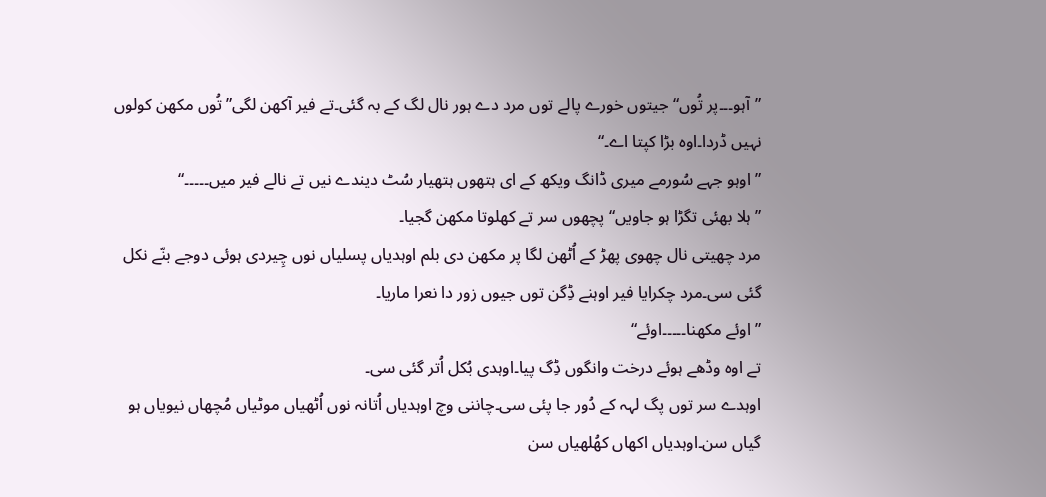”آہو۔۔۔پر تُوں“ جیتوں خورے پالے توں مرد دے ہور نال لگ کے بہ گئی۔تے فیر آکھن لگی”تُوں مکھن کولوں نہیں ڈردا۔اوہ بڑا کپتا اے۔“
”اوہو جہے سُورمے میری ڈانگ ویکھ کے ای ہتھوں ہتھیار سُٹ دیندے نیں تے نالے فیر میں۔۔۔۔۔“
”ہلا بھئی تگڑا ہو جاویں“ پچھوں سر تے کھلوتا مکھن گجیا۔
مرد چھیتی نال چھوی پھڑ کے اُٹھن لگا پر مکھن دی بلم اوہدیاں پسلیاں نوں چِیردی ہوئی دوجے بنّے نکل گئی سی۔مرد چکرایا فیر اوہنے ڈِگن توں جیوں زور دا نعرا ماریا۔
”اوئے مکھنا۔۔۔۔۔اوئے“
تے اوہ وڈھے ہوئے درخت وانگوں ڈِگ پیا۔اوہدی بُکل اُتر گئی سی۔
اوہدے سر توں پگ لہہ کے دُور جا پئی سی۔چاننی وچ اوہدیاں اُتانہ نوں اُٹھیاں موٹیاں مُچھاں نیویاں ہو گیاں سن۔اوہدیاں اکھاں کھُلھیاں سن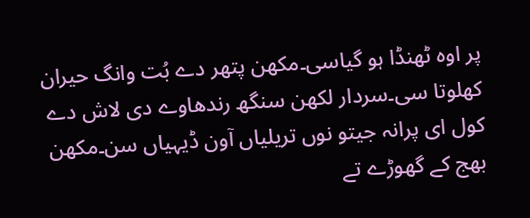پر اوہ ٹھنڈا ہو گیاسی۔مکھن پتھر دے بُت وانگ حیران کھلوتا سی۔سردار لکھن سنگھ رندھاوے دی لاش دے کول ای پرانہ جیتو نوں تریلیاں آون ڈیہیاں سن۔مکھن بھج کے گھوڑے تے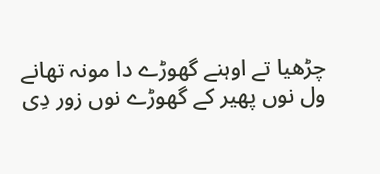چڑھیا تے اوہنے گھوڑے دا مونہ تھانے ول نوں پھیر کے گھوڑے نوں زور دِی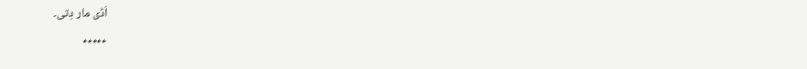اَڈی مار دِتی۔
٭٭٭٭٭